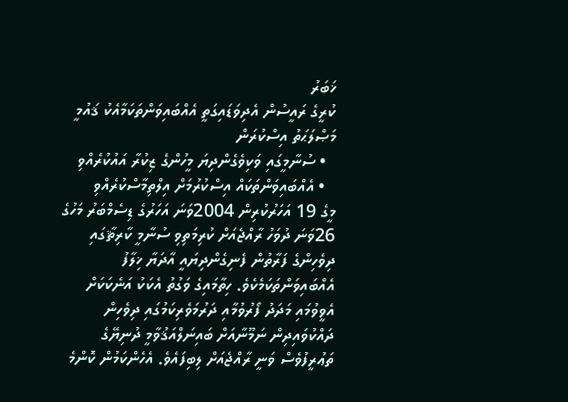ޚަބަރު
ކުރީގެ ރައީސުން އެދިވަޑައިގަތީ އެއްބައިވަންތަކަމާއެކު ޤައުމީ މަޞްލަޙަތު އިސްކުރަން
  • ސުނާމީގައި ވަކިވެގެންދިޔަ މީހުންގެ ޒިކުރާ އައުކުރެއްވި
  • އެއްބައިވަންތަކައް އިސްކުރުމަށް އިލްތިމާސްކުރެއްވި
މީގެ 19 އަހަރުކުރިން 2004ވަނަ އަހަރުގެ ޑިސެމްބަރު މަހުގެ 26ވަނަ ދުވަހު ރާއްޖެއަށް ކުރިމަތިވި ސުނާމީ ކާރިޘާގައި ދިވެހިންގެ ފަރާތުން ފެނިގެންދިޔައީ އާދަޔާ ޚިލާފު އެއްބައިވަންތަކަމެކެވެ. ހިތާމައިގެ ވަގުތު އެކަކު އަނެކަކަށް އެވީވުމައި މަދަދު ފޯރުވުމާއި ދަރުމަވެރިކަމުގައި ދިވެހިން ދައްކުވައިދިން ނަމޫނާއަށް ބައިނަލްއަޤުވާމީ ދުނިޔޭގެ ތަޢުރީފުވެސް ވަނީ ރާއްޖެއަށް ލިބިފައެވެ. އެހެންކަމުން ކޮންމެ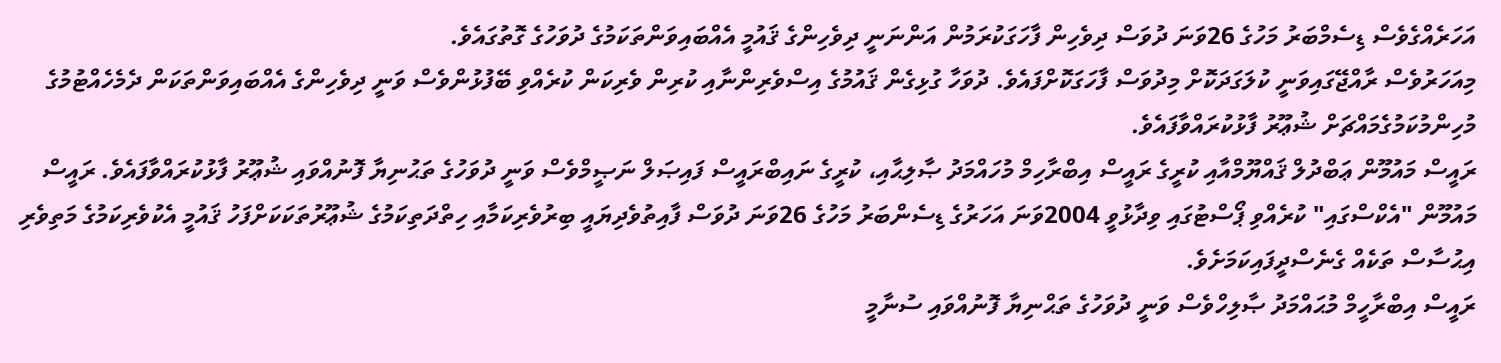އަހަރެއްގެވެސް ޑިސެމްބަރު މަހުގެ 26ވަނަ ދުވަސް ދިވެހިން ފާހަގަކުރަމުން އަންނަނީ ދިވެހިންގެ ޤައުމީ އެއްބައިވަންތަކަމުގެ ދުވަހުގެ ގޮތުގައެވެ.
މިއަހަރުވެސް ރާއްޖޭގައިވަނީ ކުލަގަދަކޮށް މިދުވަސް ފާހަގަކޮށްފައެވެ. ދުވަހާ ގުޅިގެން ޤައުމުގެ އިސްވެރިންނާއި ކުރިން ވެރިކަން ކުރެއްވި ބޭފުޅުންވެސް ވަނީ ދިވެހިންގެ އެއްބައިވަންތަކަން ދެމެހެއްޓުމުގެ މުހިންމުކަމުގެމައްޗަށް ޝުޢޫރު ފާޅުކުރައްވާފައެވެ.
ރައީސް މައުމޫން ޢަބްދުލް ޤައްޔޫމްއާއި ކުރީގެ ރައީސް އިބްރާހިމް މުހައްމަދު ޞާލިޙާއި، ކުރީގެ ނައިބްރައީސް ފައިޞަލް ނަޞީމްވެސް ވަނީ ދުވަހުގެ ތަޙުނިޔާ ފޮނުއްވައި ޝުޢޫރު ފާޅުކުރައްވާފައެވެ. ރައީސް މައުމޫން "އެކްސްގައި" ކުރެއްވި ޕޯސްޓުގައި ވިދާޅުވީ 2004ވަނަ އަހަރުގެ ޑިސެންބަރު މަހުގެ 26ވަނަ ދުވަސް ފާއިތުވެދިޔައީ ބިރުވެރިކަމާއި ހިތްދަތިކަމުގެ ޝުޢޫރުތަކަކަށްފަހު ޤައުމީ އެކުވެރިކަމުގެ މަތިވެރި އިޙުސާސް ތަކެއް ގެނެސްދީފައިކަމަށެވެ.
ރައީސް އިބްރާހީމް މުޙައްމަދު ޞާލިހްވެސް ވަނީ ދުވަހުގެ ތަޙްނިޔާ ފޮނުއްވައި ސުނާމީ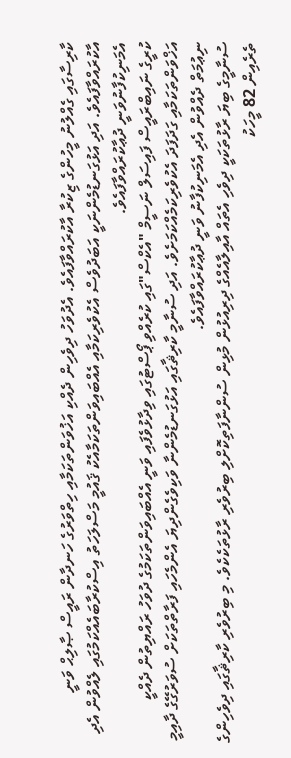ކާރިސާގައި ގެއްލުނު މީހުންގެ ޒިކުރާ އާކުރައްވާފައެވެ. އެދުވަހު ދިވެހިން ދެއްކި އަޚުވަންތަކަމާއި ހިތްވަރުގެ ހަނދާން ރައީސް ޞާލިޙް ވަނީ އާކުރައްވާފައެވެ. އަދި އަޅުގަނޑުމެންނަކީ އަބަދުވެސް އެކުވެރިކަމާއި އެއްބައިވަންތަކަމާއެކު ޤައުމީ މަސްލަހަތު އިސްކުރާބައެއްކަމުގައި ލެއްވުން އެދި އެމަނިކުފާނުވަނީ ދުޢާކުރައްވާފައެވެ.
ކުރީގެ ނައިބްރައީސް ފައިސަލް ނަސީމް "އެކްސް"ގައި ކުރެއްވި ޕޯސްޓުގައި ވިދާޅުވެފައި ވަނީ އެއްބައިވަންތަކަމުގެ ދުވަހު ރައްޔިތުން ދެއްކީ އަޚްވަންތަކަމާއި ގަދަފަދަ އެކުވެރިކަމެއްކަމަށެވެ. އަދި ސުނާމީ ކާރިޘާގައި އަޅުގަނޑުމެންނާ ވަކިވެގެންދިޔަ އެންމެހައި ފަރާތްތަކަށް ސުވަރުގޭގެ ދާއިމީ ނިޢުމަތް ދެއްވުން އެދި އެމަނިކުފާނު ވަނީ ދުޢާކުރައްވާފައެވެ.
ސުނާމީގެ ބިޔަ ރާޅުތަކަކީ ދިވެހި އެތައް އާއިލާއެއްގެ ދިރިއުޅުން މުޅިން ސުންނާފަތިކޮށްލި ބިރުވެރި ރާޅުތަކެކެވެ. މި ބިރުވެރި ކާރިޘާގައި ދިވެހިންގެ ތެރެއިން 82 މީހަކު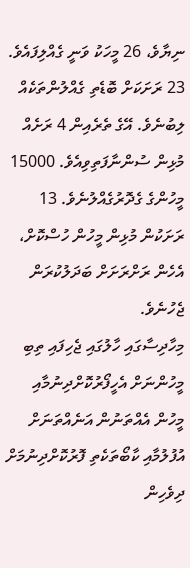ނިޔާވެ، 26 މީހަކު ވަނީ ގެއްލިފައެވެ. 23 ރަށަކަށް ބޮޑެތި ގެއްލުންތަކެއް ލިބުނެވެ. އޭގެ ތެރެއިން 4 ރަށެއް މުޅިން ސުންނާފަތިވިއެވެ. 15000 މީހުންގެ ގެދޮރުގެއްލުނެވެ. 13 ރަށަކުން މުޅިން މީހުން ހުސްކޮށް، އެހެން ރަށްރަށަށް ބަދަލުކުރަން ޖެހުނެވެ.
މިހާދިސާގައި ހާލުގައި ޖެހިފައި ތިބި މީހުންނަށް އެހީފޯރުކޮށްދިނުމާއި މީހުން އެއްތަނުން އަނެއްތަނަށް އުފުލުމާއި ކާބޯތަކެތި ފޮރުކޮށްދިނުމަށް ދިވެހިން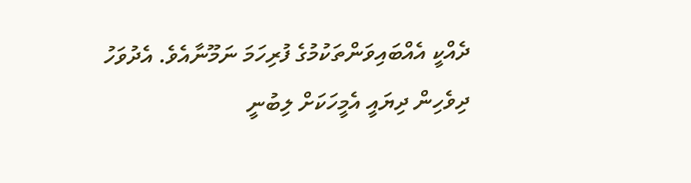ދެއްކީ އެއްބައިވަންތަކުމުގެ ފުރިހަމަ ނަމޫނާއެވެ. އެދުވަހު ދިވެހިން ދިޔައީ އެމީހަކަށް ލިބުނީ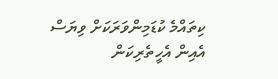ކިތައްމެ ކުޑަމިންވަރަކަށް ވިޔަސް އެއިން އެހީތެރިކަން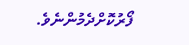ފޯރުކޮށްދެމުންނެވެ.